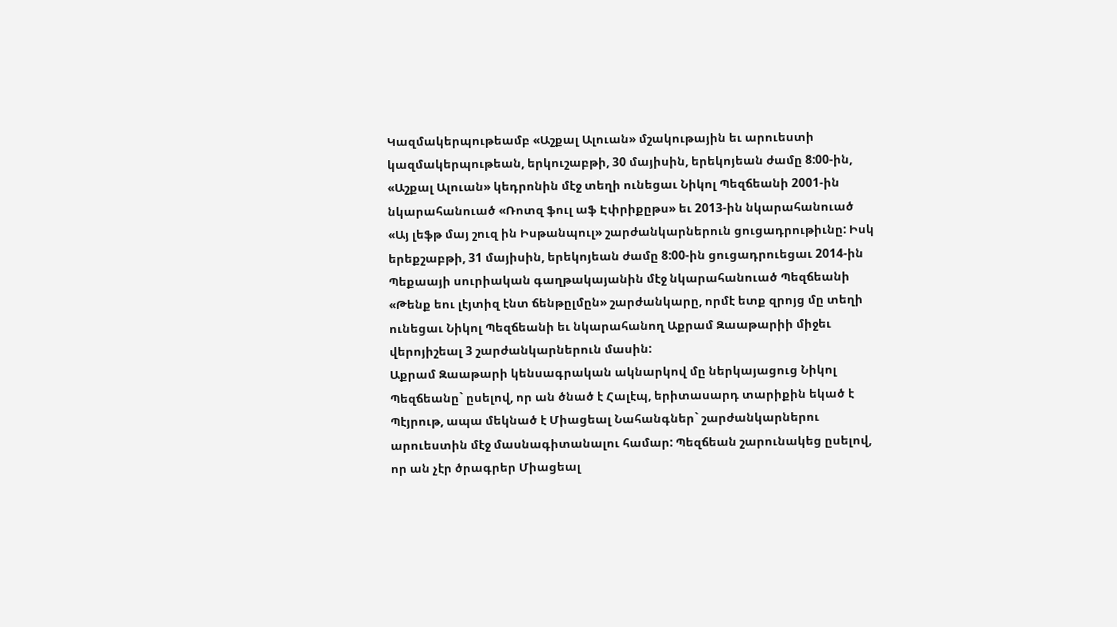Կազմակերպութեամբ «Աշքալ Ալուան» մշակութային եւ արուեստի կազմակերպութեան, երկուշաբթի, 30 մայիսին, երեկոյեան ժամը 8:00-ին, «Աշքալ Ալուան» կեդրոնին մէջ տեղի ունեցաւ Նիկոլ Պեզճեանի 2001-ին նկարահանուած «Ռոտզ ֆուլ աֆ Էփրիքըթս» եւ 2013-ին նկարահանուած «Այ լեֆթ մայ շուզ ին Իսթանպուլ» շարժանկարներուն ցուցադրութիւնը: Իսկ երեքշաբթի, 31 մայիսին, երեկոյեան ժամը 8:00-ին ցուցադրուեցաւ 2014-ին Պեքաայի սուրիական գաղթակայանին մէջ նկարահանուած Պեզճեանի «Թենք եու լէյտիզ էնտ ճենթըլմըն» շարժանկարը, որմէ ետք զրոյց մը տեղի ունեցաւ Նիկոլ Պեզճեանի եւ նկարահանող Աքրամ Զաաթարիի միջեւ վերոյիշեալ 3 շարժանկարներուն մասին:
Աքրամ Զաաթարի կենսագրական ակնարկով մը ներկայացուց Նիկոլ Պեզճեանը` ըսելով, որ ան ծնած է Հալէպ, երիտասարդ տարիքին եկած է Պէյրութ, ապա մեկնած է Միացեալ Նահանգներ` շարժանկարներու արուեստին մէջ մասնագիտանալու համար: Պեզճեան շարունակեց ըսելով, որ ան չէր ծրագրեր Միացեալ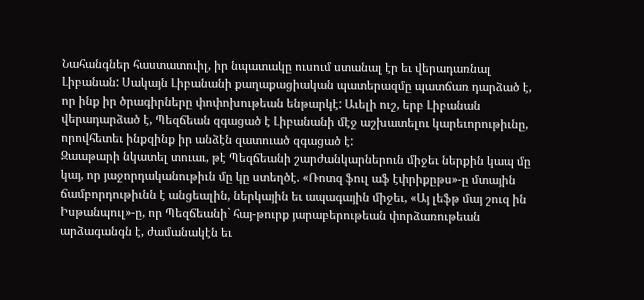Նահանգներ հաստատուիլ, իր նպատակը ուսում ստանալ էր եւ վերադառնալ Լիբանան: Սակայն Լիբանանի քաղաքացիական պատերազմը պատճառ դարձած է, որ ինք իր ծրագիրները փոփոխութեան ենթարկէ: Աւելի ուշ, երբ Լիբանան վերադարձած է, Պեզճեան զգացած է Լիբանանի մէջ աշխատելու կարեւորութիւնը, որովհետեւ ինքզինք իր անձէն զատուած զգացած է:
Զաաթարի նկատել տուաւ, թէ Պեզճեանի շարժանկարներուն միջեւ ներքին կապ մը կայ, որ յաջորդականութիւն մը կը ստեղծէ. «Ռոտզ ֆուլ աֆ էփրիքըթս»-ը մտային ճամբորդութիւնն է անցեալին, ներկային եւ ապագային միջեւ, «Այ լեֆթ մայ շուզ ին Իսթանպուլ»-ը, որ Պեզճեանի` հայ-թուրք յարաբերութեան փորձառութեան արձագանգն է, ժամանակէն եւ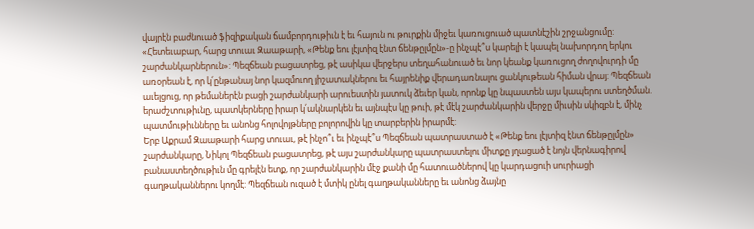վայրէն բաժնուած ֆիզիքական ճամբորդութիւն է եւ հայուն ու թուրքին միջեւ կառուցուած պատնէշին շրջանցումը: «Հետեւաբար, հարց տուաւ Զաաթարի, «Թենք եու լէյտիզ էնտ ճենթըլմըն»-ը ինչպէ՞ս կարելի է կապել նախորդող երկու շարժանկարներուն»: Պեզճեան բացատրեց, թէ ասիկա վերջերս տեղահանուած եւ նոր կեանք կառուցող ժողովուրդի մը առօրեան է, որ կ՛ընթանայ նոր կազմուող յիշատակներու եւ հայրենիք վերադառնալու ցանկութեան հիման վրայ: Պեզճեան աւելցուց, որ թեմաներէն բացի շարժանկարի արուեստին յատուկ ձեւեր կան, որոնք կը նպաստեն այս կապերու ստեղծման. երաժշտութիւնը, պատկերները իրար կ՛ակնարկեն եւ այնպէս կը թուի, թէ մէկ շարժանկարին վերջը միւսին սկիզբն է, մինչ պատմութիւնները եւ անոնց հոլովոյթները բոլորովին կը տարբերին իրարմէ:
Երբ Աքրամ Զաաթարի հարց տուաւ, թէ ինչո՞ւ եւ ինչպէ՞ս Պեզճեան պատրաստած է «Թենք եու լէյտիզ էնտ ճենթըլմըն» շարժանկարը, Նիկոլ Պեզճեան բացատրեց, թէ այս շարժանկարը պատրաստելու միտքը յղացած է նոյն վերնագիրով բանաստեղծութիւն մը գրելէն ետք, որ շարժանկարին մէջ քանի մը հատուածներով կը կարդացուի սուրիացի գաղթականներու կողմէ: Պեզճեան ուզած է մտիկ ընել գաղթականները եւ անոնց ձայնը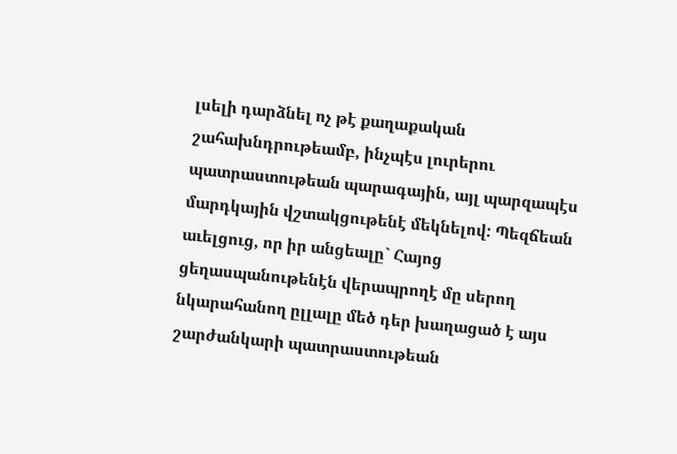լսելի դարձնել ոչ թէ քաղաքական շահախնդրութեամբ, ինչպէս լուրերու պատրաստութեան պարագային, այլ պարզապէս մարդկային վշտակցութենէ մեկնելով: Պեզճեան աւելցուց, որ իր անցեալը` Հայոց ցեղասպանութենէն վերապրողէ մը սերող նկարահանող ըլլալը մեծ դեր խաղացած է այս շարժանկարի պատրաստութեան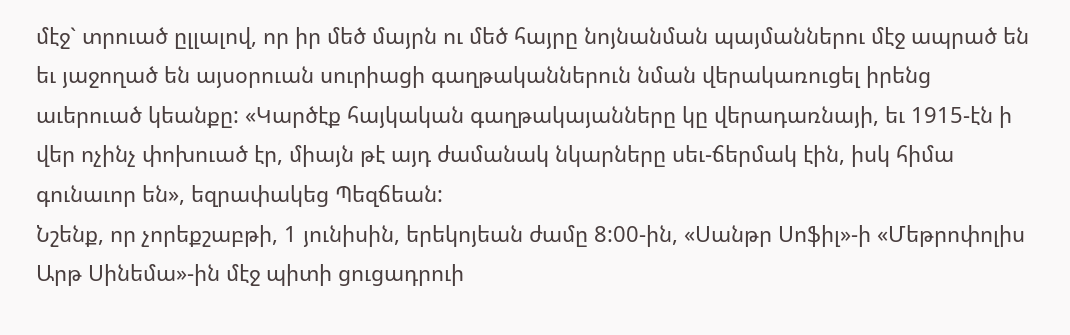մէջ` տրուած ըլլալով, որ իր մեծ մայրն ու մեծ հայրը նոյնանման պայմաններու մէջ ապրած են եւ յաջողած են այսօրուան սուրիացի գաղթականներուն նման վերակառուցել իրենց աւերուած կեանքը: «Կարծէք հայկական գաղթակայանները կը վերադառնայի, եւ 1915-էն ի վեր ոչինչ փոխուած էր, միայն թէ այդ ժամանակ նկարները սեւ-ճերմակ էին, իսկ հիմա գունաւոր են», եզրափակեց Պեզճեան:
Նշենք, որ չորեքշաբթի, 1 յունիսին, երեկոյեան ժամը 8:00-ին, «Սանթր Սոֆիլ»-ի «Մեթրոփոլիս Արթ Սինեմա»-ին մէջ պիտի ցուցադրուի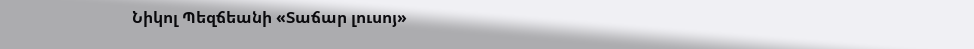Նիկոլ Պեզճեանի «Տաճար լուսոյ»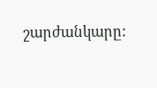շարժանկարը: